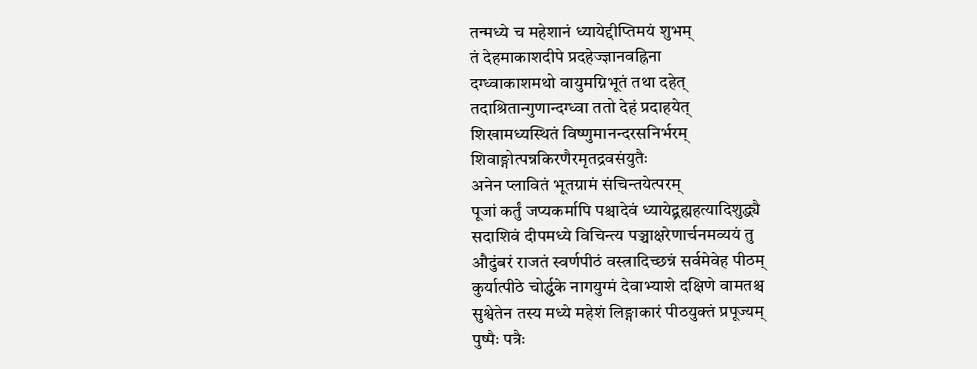तन्मध्ये च महेशानं ध्यायेद्दीप्तिमयं शुभम्
तं देहमाकाशदीपे प्रदहेज्ज्ञानवह्निना
दग्ध्वाकाशमथो वायुमग्निभूतं तथा दहेत्
तदाश्रितान्गुणान्दग्ध्वा ततो देहं प्रदाहयेत्
शिखामध्यस्थितं विष्णुमानन्दरसनिर्भरम्
शिवाङ्गोत्पन्नकिरणैरमृतद्रवसंयुतैः
अनेन प्लावितं भूतग्रामं संचिन्तयेत्परम्
पूजां कर्तुं जप्यकर्मापि पश्चादेवं ध्यायेद्ब्रह्महत्यादिशुद्ध्यै
सदाशिवं दीपमध्ये विचिन्त्य पञ्चाक्षरेणार्चनमव्ययं तु
औदुंबरं राजतं स्वर्णपीठं वस्त्रादिच्छन्नं सर्वमेवेह पीठम्
कुर्यात्पीठे चोर्द्ध्वके नागयुग्मं देवाभ्याशे दक्षिणे वामतश्च
सुश्वेतेन तस्य मध्ये महेशं लिङ्गाकारं पीठयुक्तं प्रपूज्यम्
पुष्पैः पत्रैः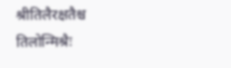श्रीतिलैरक्षतैश्च तिलोन्मिश्रैः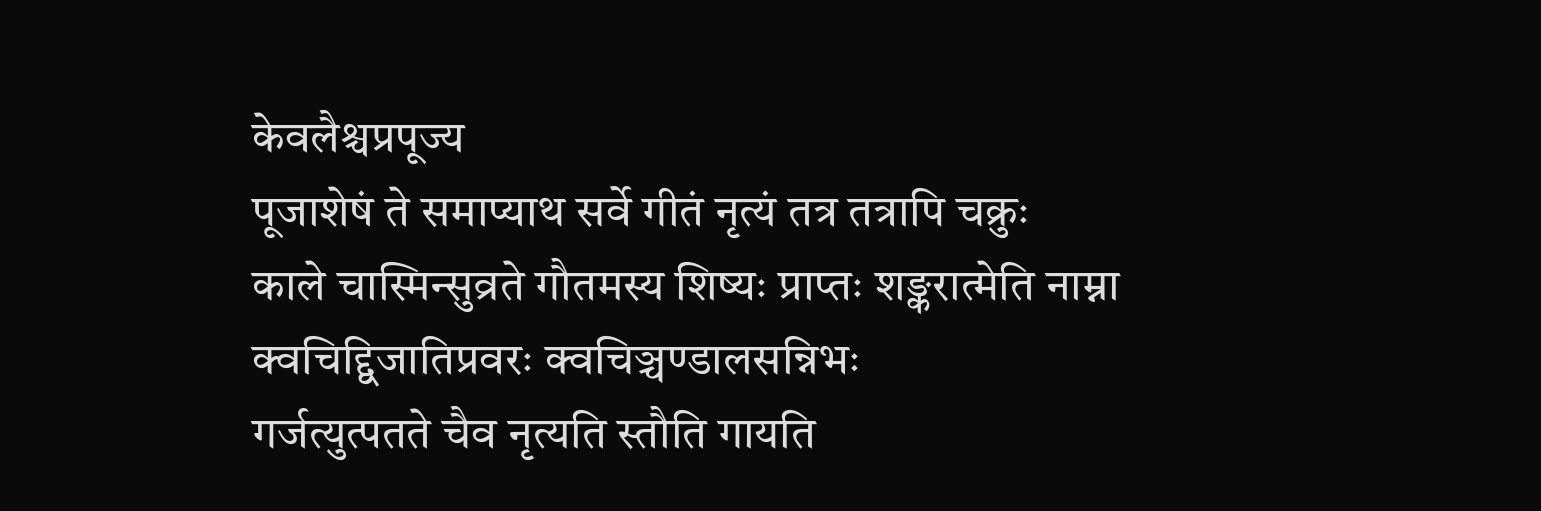केवलैश्चप्रपूज्य
पूजाशेषं ते समाप्याथ सर्वे गीतं नृत्यं तत्र तत्रापि चक्रुः
काले चास्मिन्सुव्रते गौतमस्य शिष्यः प्राप्तः शङ्करात्मेति नाम्ना
क्वचिद्द्विजातिप्रवरः क्वचिञ्चण्डालसन्निभः
गर्जत्युत्पतते चैव नृत्यति स्तौति गायति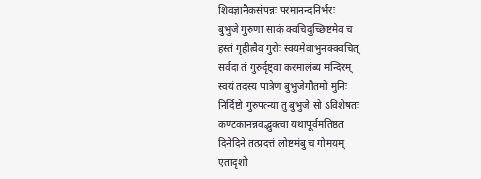शिवज्ञानैकसंपन्नः परमानन्दनिर्भरः
बुभुजे गुरुणा साकं क्वचिदुच्छिष्टमेव च
हस्तं गृहीत्वैव गुरोः स्वयमेवाभुनक्क्वचित्
सर्वदा तं गुरुर्दृष्ट्वा करमालंब्य मन्दिरम्
स्वयं तदस्य पात्रेण बुभुजेगौतमो मुनिः
निर्दिष्टो गुरुपत्न्या तु बुभुजे सो ऽविशेषतः
कण्टकानन्नवद्भुक्त्वा यथापूर्वमतिष्ठत
दिनेदिने तत्प्रदत्तं लोष्टमंबु च गोमयम्
एतादृशो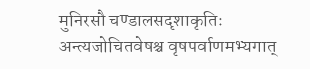मुनिरसौ चण्डालसदृशाकृतिः
अन्त्यजोचितवेषश्च वृषपर्वाणमभ्यगात्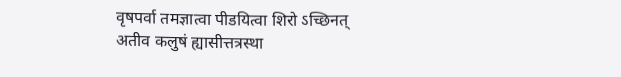वृषपर्वा तमज्ञात्वा पीडयित्वा शिरो ऽच्छिनत्
अतीव कलुषं ह्यासीत्तत्रस्था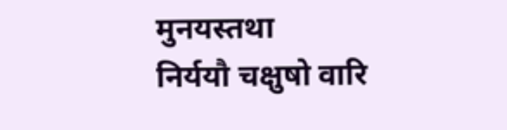मुनयस्तथा
निर्ययौ चक्षुषो वारि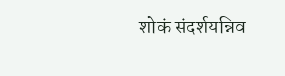शोकं संदर्शयन्निव